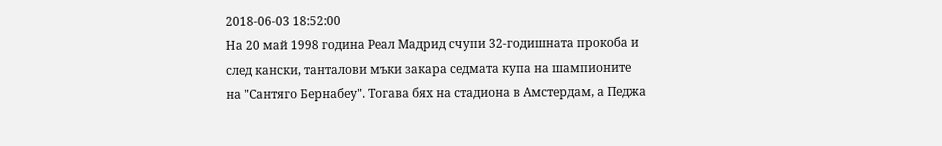2018-06-03 18:52:00
На 20 май 1998 година Реал Мадрид счупи 32-годишната прокоба и след кански, танталови мъки закара седмата купа на шампионите на "Сантяго Бернабеу". Тогава бях на стадиона в Амстердам, а Педжа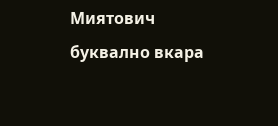Миятович буквално вкара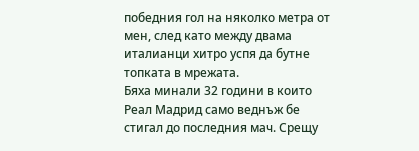победния гол на няколко метра от мен, след като между двама италианци хитро успя да бутне топката в мрежата.
Бяха минали 32 години в които Реал Мадрид само веднъж бе стигал до последния мач. Срещу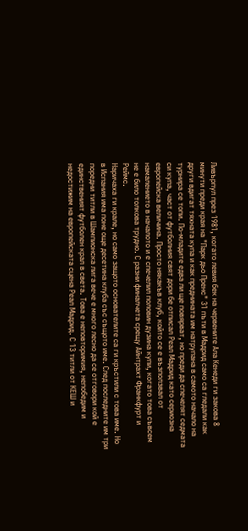Ливърпул през 1981, когато левия бек на червените Ала Кенеди ги закова 8 минути преди края на "Парк дьо Пренс" 31 пъти в Мадрид само са гледали как други вдигат тяхната купа и как преднината им натрупана в самото начало на турнира се топи. По-младите едва ли ще повярват, но преди да спечелят седмата си купа, част от футболния свят дори бе отписал Реал Мадрид като сериозна европейска величина. Просто някакъв клуб, който се е възползвал от намалението в началото и е спечелил половин дузина купи, когато това съвсем не е било толкова трудно. С разни финалчета срещу Айнтрахт Франкфурт и Реймс.
Наричаха ги крале, но само защото основателите са ги кръстили с това име. Но в Испания има поне още десетина клуба със същото име. След последните им три поредни титли в Шампионска лига вече е много лесно да се отговори кой е единственият футболен крал в света. Това е неповторимия, непобедим и недостижим на европейската сцена Реал Мадрид. С 13 титли от КЕШ и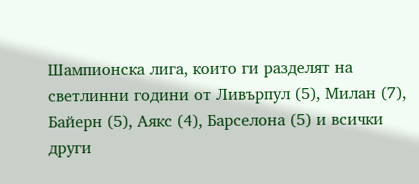Шампионска лига, които ги разделят на светлинни години от Ливърпул (5), Милан (7), Байерн (5), Аякс (4), Барселона (5) и всички други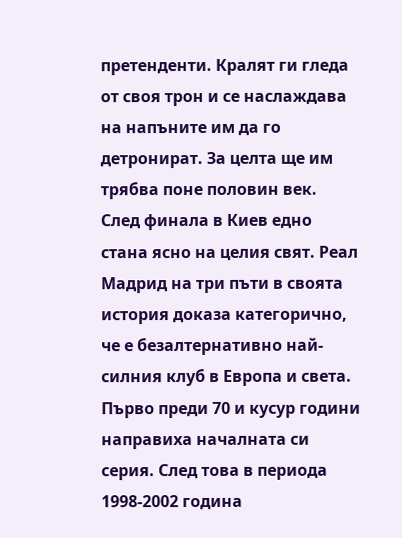претенденти. Кралят ги гледа от своя трон и се наслаждава на напъните им да го детронират. За целта ще им трябва поне половин век.
След финала в Киев едно стана ясно на целия свят. Реал Мадрид на три пъти в своята история доказа категорично, че е безалтернативно най-силния клуб в Европа и света. Първо преди 70 и кусур години направиха началната си серия. След това в периода 1998-2002 година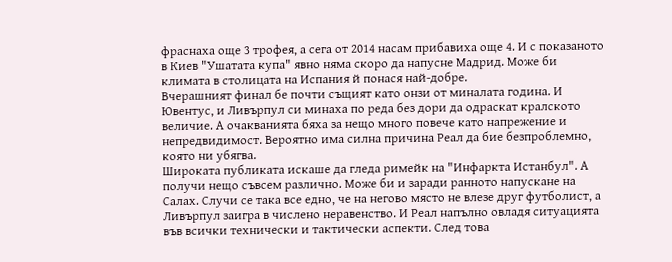фраснаха още 3 трофея, а сега от 2014 насам прибавиха още 4. И с показаното в Киев "Ушатата купа" явно няма скоро да напусне Мадрид. Може би климата в столицата на Испания й понася най-добре.
Вчерашният финал бе почти същият като онзи от миналата година. И Ювентус, и Ливърпул си минаха по реда без дори да одраскат кралското величие. А очакванията бяха за нещо много повече като напрежение и непредвидимост. Вероятно има силна причина Реал да бие безпроблемно, която ни убягва.
Широката публиката искаше да гледа римейк на "Инфаркта Истанбул". А получи нещо съвсем различно. Може би и заради ранното напускане на Салах. Случи се така все едно, че на негово място не влезе друг футболист, а Ливърпул заигра в числено неравенство. И Реал напълно овладя ситуацията във всички технически и тактически аспекти. След това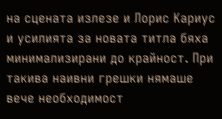на сцената излезе и Лорис Кариус и усилията за новата титла бяха минимализирани до крайност. При такива наивни грешки нямаше вече необходимост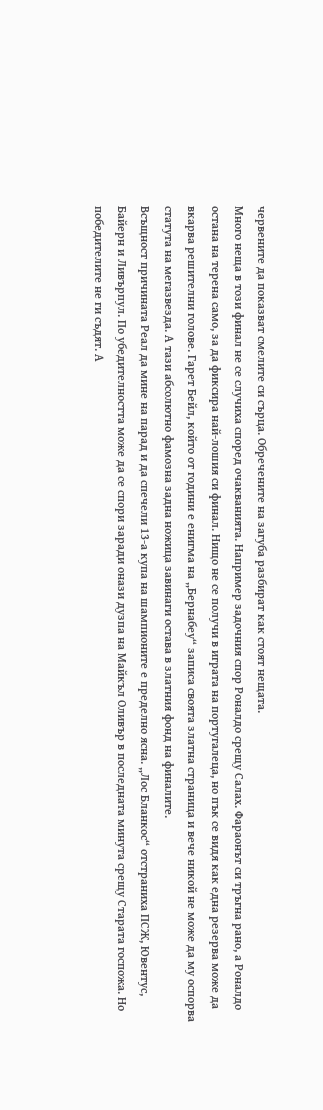червените да показват смелите си сърца. Обречените на загуба разбират как стоят нещата.
Много неща в този финал не се случиха според очакванията. Например задочния спор Роналдо срещу Салах. Фараонът си тръгна рано, а Роналдо остана на терена само, за да фиксира най-лошия си финал. Нищо не се получи в играта на португалеца, но пък се видя как една резерва може да вкарва решителни голове. Гарет Бейл, който от години е енигма на „Бернабеу“ записа своята златна страница и вече никой не може да му оспорва статута на мегазвезда. А тази абсолютно фамозна задна ножица завинаги остава в златния фонд на финалите.
Всъщност причината Реал да мине на парад и да спечели 13-а купа на шампионите е пределно ясна. „Лос Бланкос“ отстраниха ПСЖ, Ювентус, Байерн и Ливърпул. По убедителността може да се спори заради онази дузпа на Майкъл Оливър в последната минута срещу Старата госпожа. Но победителите не ги съдят. А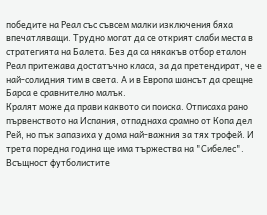победите на Реал със съвсем малки изключения бяха впечатляващи. Трудно могат да се открият слаби места в стратегията на Балета. Без да са някакъв отбор еталон Реал притежава достатъчно класа, за да претендират, че е най-солидния тим в света. А и в Европа шансът да срещне Барса е сравнително малък.
Кралят може да прави каквото си поиска. Отписаха рано първенството на Испания, отпаднаха срамно от Копа дел Рей, но пък запазиха у дома най-важния за тях трофей. И трета поредна година ще има тържества на "Сибелес". Всъщност футболистите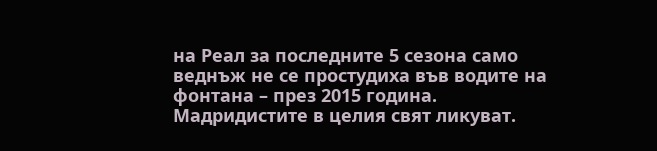на Реал за последните 5 сезона само веднъж не се простудиха във водите на фонтана – през 2015 година.
Мадридистите в целия свят ликуват.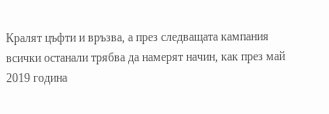Кралят цъфти и връзва, а през следващата кампания всички останали трябва да намерят начин, как през май 2019 година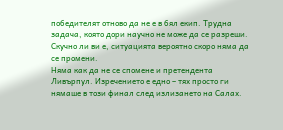победителят отново да не е в бял екип. Трудна задача, която дори научно не може да се разреши. Скучно ли ви е, ситуацията вероятно скоро няма да се промени.
Няма как да не се спомене и претендента Ливърпул. Изречението е едно – тях просто ги нямаше в този финал след излизането на Салах.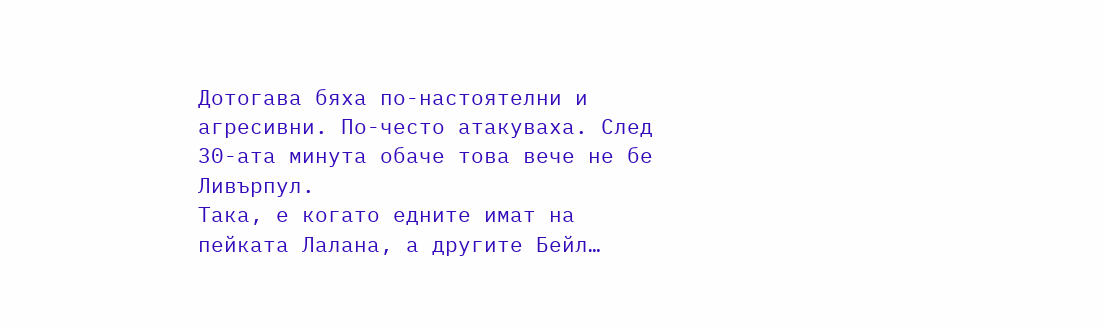Дотогава бяха по-настоятелни и агресивни. По-често атакуваха. След 30-ата минута обаче това вече не бе Ливърпул.
Така, е когато едните имат на пейката Лалана, а другите Бейл…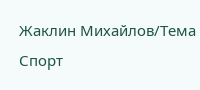Жаклин Михайлов/Тема Спорт